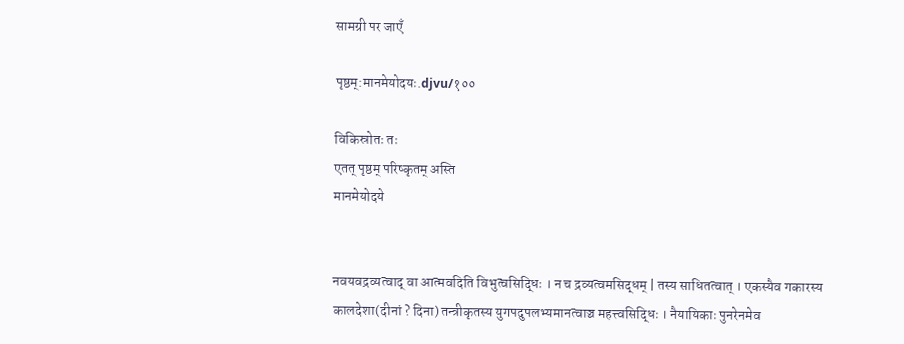सामग्री पर जाएँ

पृष्ठम्:मानमेयोदयः.djvu/१००

विकिस्रोतः तः
एतत् पृष्ठम् परिष्कृतम् अस्ति
मानमेयोदये


नवयवद्रव्यत्वाद् वा आत्मवदिति विभुत्वसिद्धिः । न च द्रव्यत्वमसिद्धम् | तस्य साधितत्वात् । एकस्यैव गकारस्य कालदेशा(दीनां ? दिना) तन्त्रीकृतस्य युगपदुपलभ्यमानत्वाञ्च महत्त्वसिद्धिः । नैयायिकाः पुनरेनमेव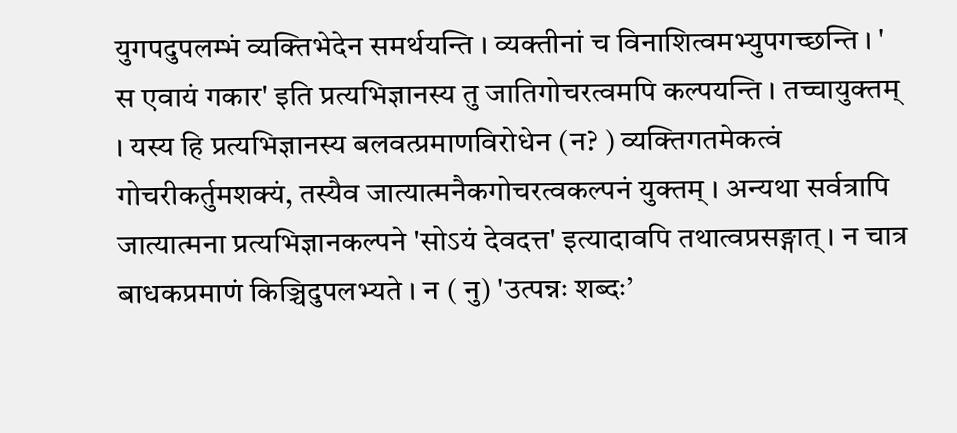युगपदुपलम्भं व्यक्तिभेदेन समर्थयन्ति । व्यक्तीनां च विनाशित्वमभ्युपगच्छन्ति । ' स एवायं गकार' इति प्रत्यभिज्ञानस्य तु जातिगोचरत्वमपि कल्पयन्ति । तच्चायुक्तम् । यस्य हि प्रत्यभिज्ञानस्य बलवत्प्रमाणविरोधेन (न? ) व्यक्तिगतमेकत्वं गोचरीकर्तुमशक्यं, तस्यैव जात्यात्मनैकगोचरत्वकल्पनं युक्तम् । अन्यथा सर्वत्रापि जात्यात्मना प्रत्यभिज्ञानकल्पने 'सोऽयं देवदत्त' इत्यादावपि तथात्वप्रसङ्गात् । न चात्र बाधकप्रमाणं किञ्चिदुपलभ्यते । न ( नु) 'उत्पन्नः शब्दः’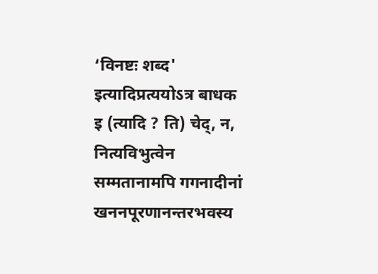‘विनष्टः शब्द' इत्यादिप्रत्ययोऽत्र बाधक इ (त्यादि ? ति) चेद्, न, नित्यविभुत्वेन सम्मतानामपि गगनादीनां खननपूरणानन्तरभवस्य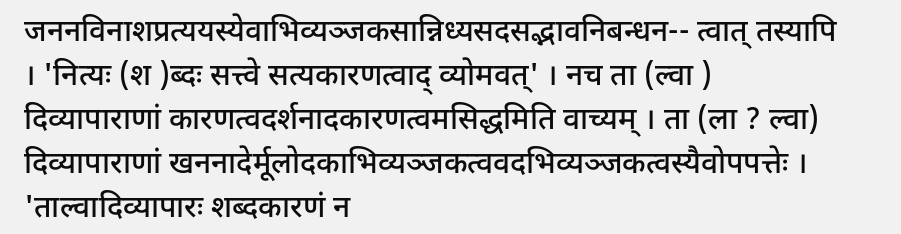जननविनाशप्रत्ययस्येवाभिव्यञ्जकसान्निध्यसदसद्भावनिबन्धन-- त्वात् तस्यापि । 'नित्यः (श )ब्दः सत्त्वे सत्यकारणत्वाद् व्योमवत्' । नच ता (ल्वा ) दिव्यापाराणां कारणत्वदर्शनादकारणत्वमसिद्धमिति वाच्यम् । ता (ला ? ल्वा) दिव्यापाराणां खननादेर्मूलोदकाभिव्यञ्जकत्ववदभिव्यञ्जकत्वस्यैवोपपत्तेः । 'ताल्वादिव्यापारः शब्दकारणं न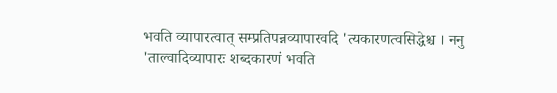भवति व्यापारत्वात् सम्प्रतिपन्नव्यापारवदि 'त्यकारणत्वसिद्धेश्च । ननु 'ताल्वादिव्यापारः शब्दकारणं भवति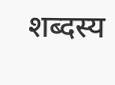शब्दस्य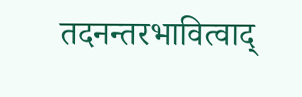तदनन्तरभावित्वाद्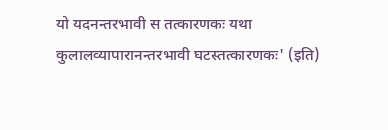यो यदनन्तरभावी स तत्कारणकः यथा कुलालव्यापारानन्तरभावी घटस्तत्कारणकः' (इति)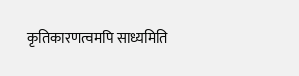कृतिकारणत्वमपि साध्यमिति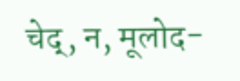चेद्, न, मूलोद-